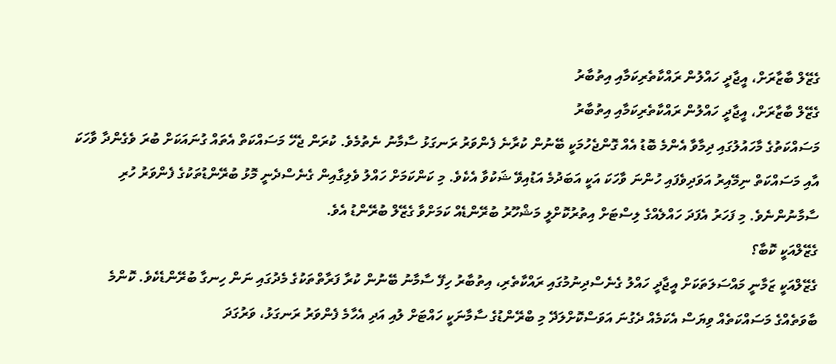ގެޒޭލް ބާޒާރަށް، އީޖާދީ ހައްލުން ރައްކާތެރިކަމާއި އިތުބާރު
ގެޒޭލް ބާޒާރަށް، އީޖާދީ ހައްލުން ރައްކާތެރިކަމާއި އިތުބާރު
މަސައްކަތުގެ މާހައުލުގައި ދިމާވާ އެންމެ ބޮޑު އެއް ގޮންޖެހުމަކީ ބޭނުން ކުރާނެ ފެންވަރު ރަނގަޅު ސާމާނު ނެތުމެވެ. ކުރަން ޖެހޭ މަސައްކަތް އެތައް ގުނައަކަށް ބުރަ ވެގެންދާ ވާހަކަ އާއި މަސައްކަތް ނިމޭއިރު އަވަދިވެފައި ހުންނަ ވާހަކަ އަކީ އަބަދުމެ އަޑުއިވޭ ޝަކުވާ އެކެވެ. މި ކަންކަމަށް ހައްލު ވެލިގާއިން ގެނެސްދެނީ މޮޅު ބުރޭންޑުތަކުގެ ފެންވަރު ހުރި ސާމާނުންނެވެ. މި ފަހަރު އެފަދަ ހައްލެއްގެ ލިސްޓަށް އިތުރުކޮށްލީ މަޝްހޫރު ބުރޭންޑެއް ކަމަށްވާ ގެޒޭލް ބުރޭންޑު އެވެ.
ގެޒޭލްއަކީ ކޮބާ؟
ގެޒޭލްއަކީ ޒަމާނީ މައްސަލަތަކަށް އީޖާދީ ހައްލު ގެނެސްދިނުމުގައި ރައްކާތެރި، އިތުބާރު ހިފޭ ސާމާނު ބޭނުން ކުރާ ފަރާތްތަކުގެ މެދުގައި ނަން ހިނގާ ބުރޭންޑެކެވެ. ކޮންމެ ބާވަތެއްގެ މަސައްކަތެއް ވިޔަސް އެކަމެއް ދެގުނަ އަވަސްކޮށްލަދޭ މި ބްރޭންޑުގެ ސާމާނަކީ ހައްޓަށް ލުއި އަދި އެހާމެ ފެންވަރު ރަނގަޅު، ވަރުގަދަ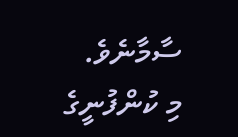ސާމާނެވެ.
މި ކުންފުނީގެ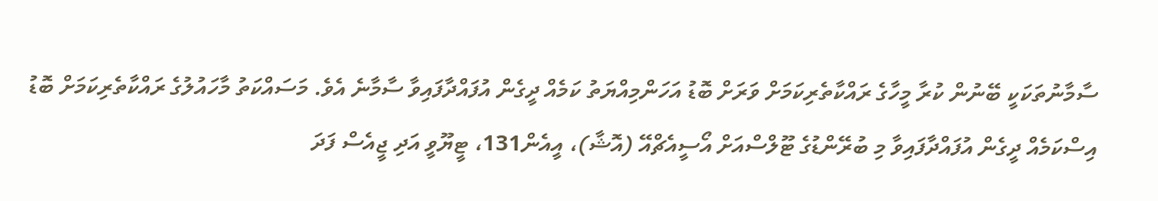ސާމާނުތަކަކީ ބޭނުން ކުރާ މީހާގެ ރައްކާތެރިކަމަށް ވަރަށް ބޮޑު އަހަންމިއްޔަތު ކަމެއް ދީގެން އުފައްދާފައިވާ ސާމާނެ އެވެ. މަސައްކަތު މާހައުލުގެ ރައްކާތެރިކަމަށް ބޮޑު އިސްކަމެއް ދީގެން އުފައްދާފައިވާ މި ބުރޭންޑުގެ ޓޫލްސްއަށް އޯސީއެޗްއޭ (އޮޝާ)، އީއެން131، ޓީޔޫވީ އަދި ޖީއެސް ފަދަ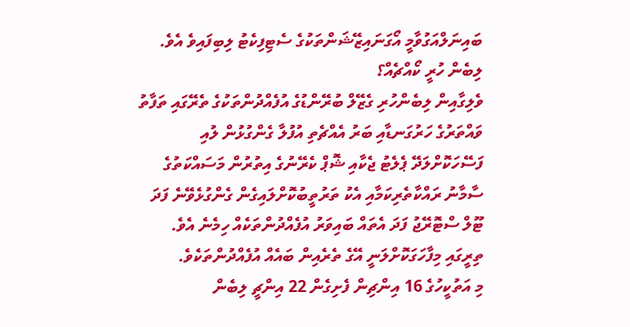ބައިނަލްއަގުވާމީ އޯގަނައިޒޭޝަންތަކުގެ ސެޓިފިކެޓު ލިބިފައިވެ އެވެ.
ލިބެން ހުރީ ކޯއްޗެއް؟
ވެލިގާއިން ލިބެންހުރި ގެޒޭލް ބުރޭންޑުގެ އުފެއްދުންތަކުގެ ތެރޭގައި ތަފާތު ވައްތަރުގެ ހަރުގަނޑާއި ބަރު އެއްޗެތި އުފުލާ ގެންގުޅުން ލުއި ފަސޭހަކޮށްލަދޭ ޕެލެޓު ޖެކާއި ޝޮޕް ކެރޭނުގެ އިތުރުން މަސައްކަތުގެ ސާމާނު ރައްކާތެރިކަމާއި އެކު ތަރުތީބުކޮށްލައިގެން ގެންގުޅެވޭނެ ފަދަ ޓޫލް ސްޓޮރޭޖު ފަދަ އެތައް ބައިވަރު އުފެއްދުންތަކެއް ހިމެނެ އެވެ. ތިރީގައި މިފާހަގަކޮށްލަނީ އޭގެ ތެރެއިން ބައެއް އުފެއްދުންތަކެވެ.
މި އަތުކީހުގެ 16 އިންޗިން ފެށިގެން 22 އިންޗީ ލިބެން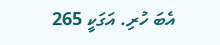އެބަ ހުރި. އަގަކީ 265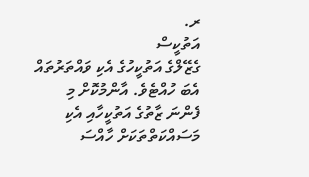ރ.
އަތުކީސް
ގެޒޭލްގެ އަތުކީހުގެ އެކި ވައްތަރުތައް އެބަ ހުއްޓެވެ. އާންމުކޮށް މި ފެންނަ ޒާތުގެ އަތުކީހާއި އެކި މަސައްކަތްތަކަށް ހާއްސަ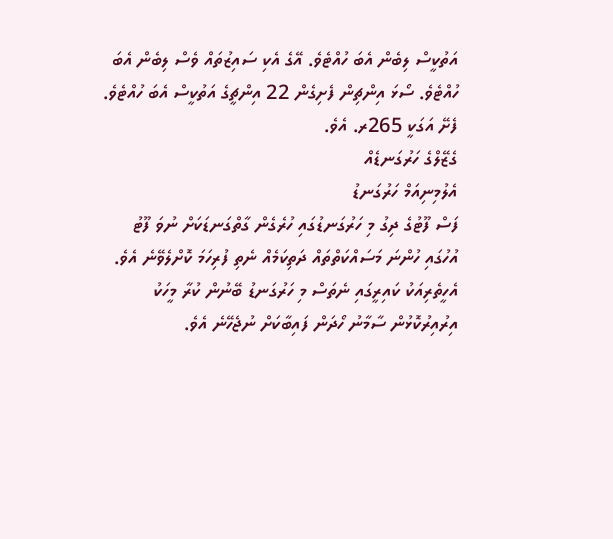އަތުކީސް ލިބެން އެބަ ހުއްޓެވެ. އޭގެ އެކި ސައިޒުތައް ވެސް ލިބެން އެބަ ހުއްޓެވެ. ސޯޅަ އިންޗިން ފެށިގެން 22 އިންޗީގެ އަތުކީސް އެބަ ހުއްޓެވެ. ފެށޭ އަގަކީ 265ރ. އެވެ.
ގެޒޭލްގެ ހަރުގަނޑެއް
އެލުމިނިއަމް ހަރުގަނޑު
ފަސް ފޫޓުގެ ދިގު މި ހަރުގަނޑުގައި ހުރެގެން ގާތްގަނޑަކަށް ނުވަ ފޫޓު އުހުގައި ހުންނަ މަސައްކަތްތައް ދަތިކަމެއް ނެތި ފުރިހަމަ ކޮށްލެވޭނެ އެވެ. އެހީތެރިއަކު ކައިރީގައި ނެތަސް މި ހަރުގަނޑު ބޭނުން ކުރާ މީހަކު އިރުއިރުކޮޅުން ސާމާނު ހޯދަން ފައިބާކަށް ނުޖެހޭނެ އެވެ.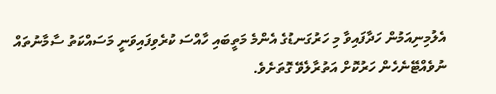އެލުމިނިއަމުން ހަދާފައިވާ މި ހަރުގަނޑުގެ އެންމެ މަތީބައި ހާއްސަ ކުރެވިފައިވަނީ މަސައްކަތު ސާމާނުތައް ނުވެއްޓޭނެހެން ހަރުކޮށް އަތުރާލެވޭ ގޮތަށެވެ.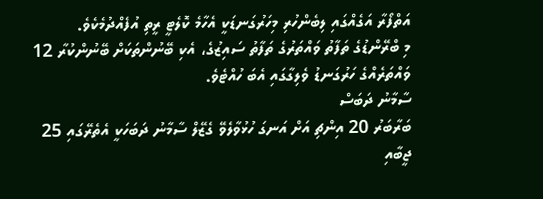އަތްފޯރާ އަގެއްގައި ލިބެންހުރި މިހަރުގަނޑަކީ އެހާމެ ކޮލެޓީ ރީތި އުފެއްދުމެކެވެ.
މި ބްރޭންޑުގެ ތަފާތު ވައްތަރުގެ ތަފާތު ސައިޒުގެ، އެކި ބޭނުންތަކަށް ބޭނުންކުރާ 12 ވައްތަރެއްގެ ހަރުގަނޑު ވެލިގާގައި އެބަ ހުއްޓެވެ.
ސާމާނު ދަބަސް
ބަރާބަރު 20 އިންޗި އަށް އަނގަ ހުޅުވާލެވޭ ގެޒޭލް ސާމާނު ދަބަހަކީ އެތެރޭގައި 25 ޖީބާއި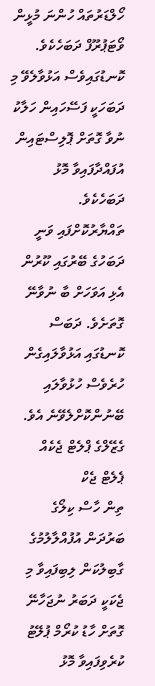ހޯލްޑަރުތައް ހުންނަ މުޅީން ވޯޓަޕުރޫފް ދަބަހެކެވެ. ކޮނޑުގައިވެސް އަޅުވާލެވޭ މި ދަބަހަކީ ފަސޭހައިން ހަލާކު ނުވާ ގޮތަށް ޕޮލިސްޓައިން އުފައްދާފައިވާ މޮޅު ދަބަހެކެވެ. ތައްޔާރުކޮށްފައި ވަނީ ދަބަހުގެ ބޭރުގައި ކޫރުން އެޅި އަވަހަށް ބާ ނުވާނޭ ގޮތަށެވެ. ދަބަސް ކޮނޑުގައި އަޅުވާލައިގެން ހުރެވެސް ހުޅުވާލައި ބޭނުންކޮށްލެވޭނެ އެވެ.
ގެޒޭލްގެ ޕްލެޓް ޖެކެއް
ޕެލެޓް ޖެކް
ތިން ހާސް ކިލޯގެ ބަރުދަން އުފުއްލާލުމުގެ ގާބިލުކަން ލިބިފައިވާ މި ޖެކަކީ ދަބަރު ނުޖަހާނޭ ގޮތަށް ހާޑު ކުރޯމް ޕުލޭޓު ކުރެވިފައިވާ މޮޅު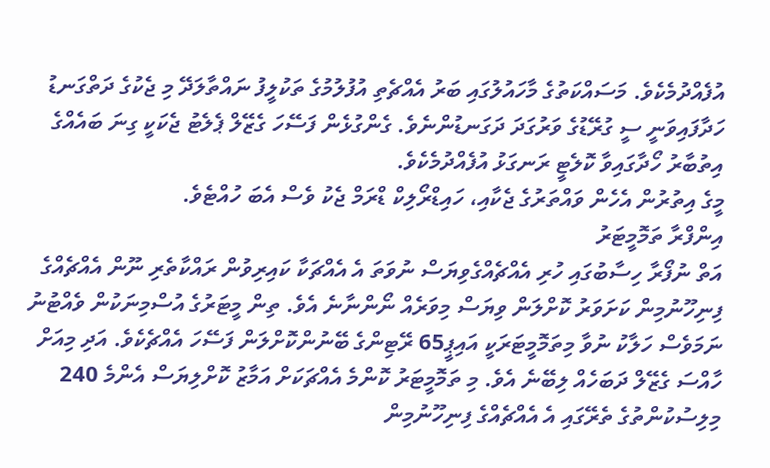އުފެއްދުމެކެވެ. މަސައްކަތުގެ މާހައުލުގައި ބަރު އެއްޗެތި އުފުލުމުގެ ތަކުލީފު ނައްތާލަދޭ މި ޖެކުގެ ދަތްގަނޑު ހަދާފައިވަނީ ސީ ގުރޭޑުގެ ވަރުގަދަ ދަގަނޑުންނެވެ. ގެންގުޅެން ފަސޭހަ ގެޒޭލް ޕެލެޓު ޖެކަކީ ގިނަ ބައެއްގެ އިތުބާރު ހޯދާގައިވާ ކޮލެޓީ ރަނގަޅު އުފެއްދުމެކެވެ.
މީގެ އިތުރުން އެހެން ވައްތަރުގެ ޖެކާއި، ހައިޑްރޯލިކް ޑްރަމް ޖެކު ވެސް އެބަ ހުއްޓެވެ.
އިންފްރާ ތަމޮމީޓަރު
އަތް ނުފޯރާ ހިސާބުގައި ހުރި އެއްޗެއްގެވިޔަސް ނުވަތަ އެ އެއްޗަކާ ކައިރިވުން ރައްކާތެރި ނޫން އެއްޗެއްގެ ފިނިހޫނުމިން ކަށަވަރު ކޮށްލަން ވިޔަސް މިވަރެއް ނޯންނާނެ އެވެ. ތިން މީޓަރުގެ އުސްމިނަކުން ވެއްޓުނު ނަމަވެސް ހަލާކު ނުވާ މިތަމޮމީޓަރަކީ އައިޕީ65 ރޭޓިންގެ ބޭނުންކޮށްލަން ފަސޭހަ އެއްޗެކެވެ. އަދި މިއަށް ހާއްސަ ގެޒޭލް ދަބަހެއް ލިބޭނެ އެވެ. މި ތަމޮމީޓަރު ކޮންމެ އެއްޗަކަށް އަމާޒު ކޮށްލިޔަސް އެންމެ 240 މިލިސުކުންތުގެ ތެރޭގައި އެ އެއްޗެއްގެ ފިނިހޫނުމިން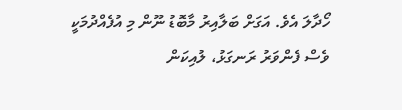ހޯދާލަ އެވެ. އަގަށް ބަލާއިރު މާބޮޑު ނޫން މި އުފެއްދުމަކީ ވެސް ފެންވަރު ރަނގަޅު، ލުއިކަން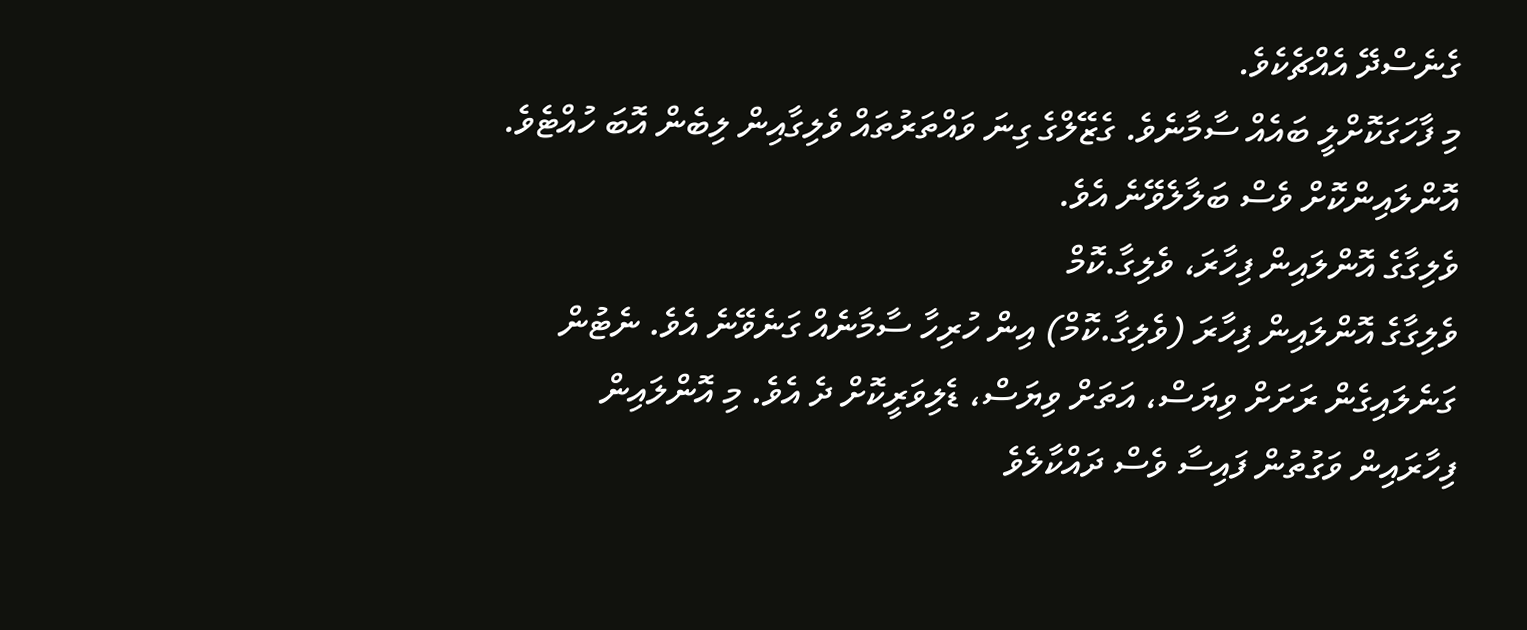ގެނެސްދޭ އެއްޗެކެވެ.
މި ފާހަގަކޮށްލީ ބައެއް ސާމާނެވެ. ގެޒޭލްގެ ގިނަ ވައްތަރުތައް ވެލިގާއިން ލިބެން އޮބަ ހުއްޓެވެ. އޮންލައިންކޮށް ވެސް ބަލާލެވޭނެ އެވެ.
ވެލިގާގެ އޮންލައިން ފިހާރަ، ވެލިގާ.ކޮމް
ވެލިގާގެ އޮންލައިން ފިހާރަ (ވެލިގާ.ކޮމް) އިން ހުރިހާ ސާމާނެއް ގަނެވޭނެ އެވެ. ނެޓުން ގަނެލައިގެން ރަށަށް ވިޔަސް، އަތަށް ވިޔަސް، ޑެލިވަރީކޮށް ދެ އެވެ. މި އޮންލައިން ފިހާރައިން ވަގުތުން ފައިސާ ވެސް ދައްކާލެވެ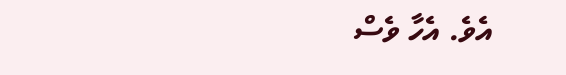އެވެ. އެހާ ވެސް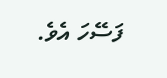ފަސޭހަ އެވެ.